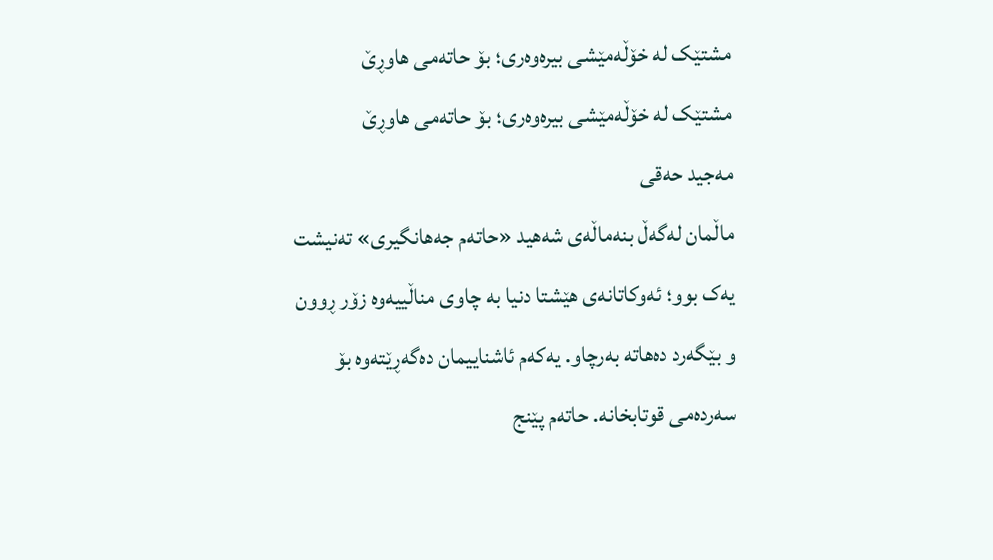مشتێک لە خۆڵەمێشی بیرەوەری؛ بۆ حاتەمی هاوڕێ
مشتێک لە خۆڵەمێشی بیرەوەری؛ بۆ حاتەمی هاوڕێ
مەجید حەقی
ماڵمان لەگەڵ بنەماڵەی شەهید «حاتەم جەهانگیری» تەنیشت یەک بوو؛ ئەوکاتانەی هێشتا دنیا بە چاوی مناڵییەوە زۆر ڕوون و بێگەرد دەهاتە بەرچاو. یەکەم ئاشناییمان دەگەڕێتەوە بۆ سەردەمی قوتابخانە. حاتەم پێنج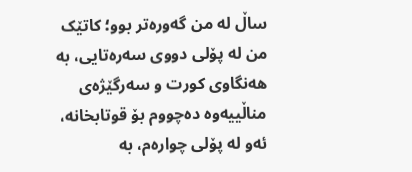ساڵ لە من گەورەتر بوو؛ کاتێک من لە پۆلی دووی سەرەتایی، بە هەنگاوی کورت و سەرگێژەی مناڵییەوە دەچووم بۆ قوتابخانە، ئەو لە پۆلی چوارەم، بە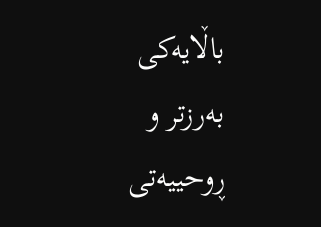باڵایەکی بەرزتر و ڕوحییەتی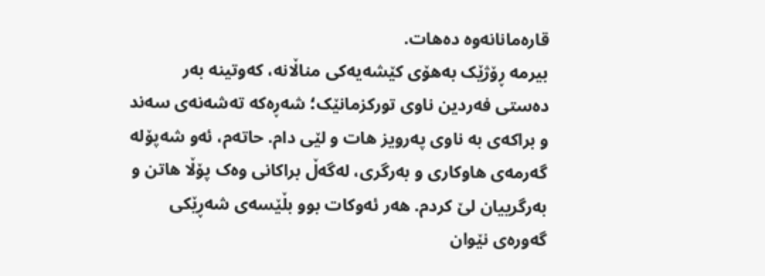قارەمانانەوە دەهات.
بیرمە ڕۆژێک بەهۆی کێشەیەکی مناڵانە، کەوتینە بەر دەستی فەردین ناوی تورکزمانێک؛ شەڕەکە تەشەنەی سەند و براکەی بە ناوی پەرویز هات و لێی دام. حاتەم، ئەو شەپۆلە گەرمەی هاوکاری و بەرگری، لەگەڵ براکانی وەک پۆڵا هاتن و بەرگرییان لێ کردم. هەر ئەوکات بوو بڵێسەی شەڕێکی گەورەی نێوان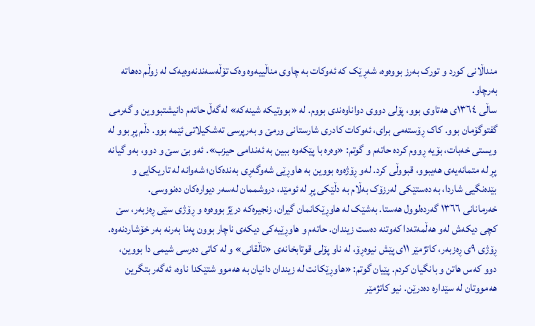منداڵانی کورد و تورک بەرز بووەوە، شەڕێک کە ئەوکات بە چاوی مناڵییەوە وەک تۆڵەسەندنەوەیەک لە زوڵم دەهاتە بەرچاو.
ساڵی ١٣٦٤ی هەتاوی بوو، پۆلی دووی دواناوەندی بووم. لە «بووتیکە شینەکە» لەگەڵ حاتەم دانیشتبووین و گەرمی گفتوگۆمان بوو. کاک ڕۆستەمی برای، ئەوکات کادری شارستانی ورمێ و بەرپرسی تەشکیلاتی ئێمە بوو. دڵم پڕ بوو لە ویستی خەبات، بۆیە ڕووم کردە حاتەم و گوتم: «وەرە با پێکەوە ببین بە ئەندامی حیزب». ئەو بێ سێ و دوو، بەو گیانە پڕ لە متمانەیەی هەیبوو، قبووڵی کرد. لەو ڕۆژەوە بووین بە هاوڕێی شەوگەڕی بەندەکان؛ شەوانە لە تاریکایی و بێدەنگیی شاردا، بە دەستێکی لەرزۆک بەڵام بە دڵێکی پڕ لە ئومێد، دروشممان لەسەر دیوارەکان دەنووسی.
خەرمانانی ١٣٦٦ گەردەلوول هەستا. بەشێک لە هاوڕێکانمان گیران، زنجیرەکە درێژ بووەوە و ڕۆژی سێی ڕەزبەر، سێ کچی دیکەش لەو هەڵمەتەدا کەوتنە دەست زیندان. حاتەم و هاوڕێیەکی دیکەی ناچار بوون پەنا بەرنە بەر خۆشاردنەوە.
ڕۆژی ٩ی ڕەزبەر، کاتژمێر ١١ی پێش نیوەڕۆ، لە ناو پۆلی قوتابخانەی «تاڵقانی» و لە کاتی دەرسی شیمی دا بووین، دوو کەس هاتن و بانگیان کردم. پێیان گوتم: «هاوڕێکانت لە زیندان دانیان بە هەموو شتێکدا ناوە، ئەگەر بتگرین هەمووتان لە سێدارە دەدرێن. نیو کاتژمێر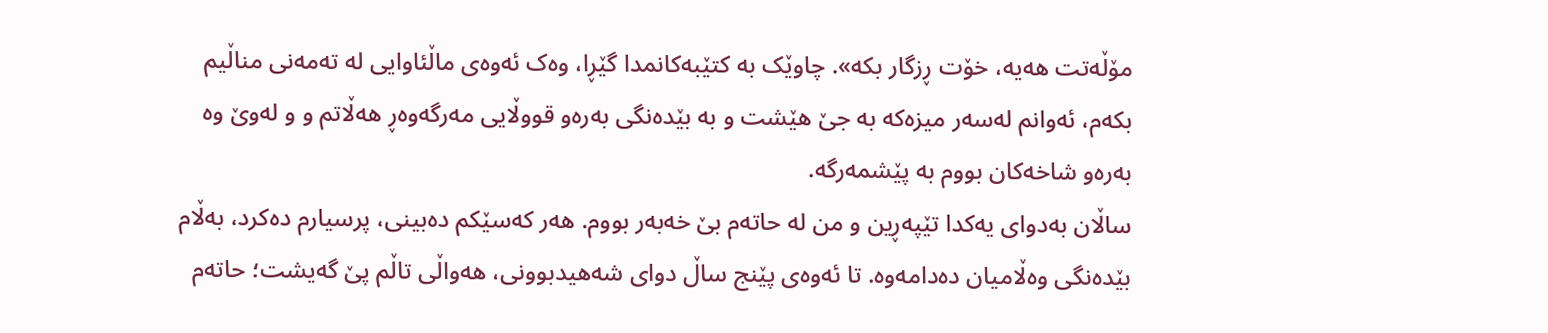مۆڵەتت هەیە، خۆت ڕزگار بکە». چاوێک بە کتێبەکانمدا گێڕا، وەک ئەوەی ماڵئاوایی لە تەمەنی مناڵیم بکەم، ئەوانم لەسەر میزەکە بە جێ هێشت و بە بێدەنگی بەرەو قووڵایی مەرگەوەڕ هەڵاتم و و لەوێ وە بەرەو شاخەکان بووم بە پێشمەرگە.
ساڵان بەدوای یەکدا تێپەڕین و من لە حاتەم بێ خەبەر بووم. هەر کەسێکم دەبینی، پرسیارم دەکرد، بەڵام بێدەنگی وەڵامیان دەدامەوە. تا ئەوەی پێنج ساڵ دوای شەهیدبوونی، هەواڵی تاڵم پێ گەیشت؛ حاتەم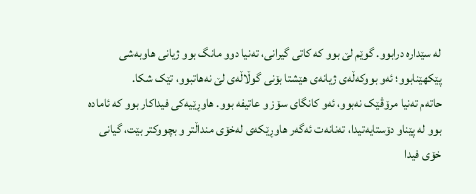لە سێدارە درابوو. گوێم لێ بوو کە کاتی گیرانی، تەنیا دوو مانگ بوو ژیانی هاوبەشی پێکهێنابوو؛ ئەو بووکەڵەی ژیانەی هێشتا بۆنی گوڵاڵەی لێ نەهاتبوو، تێک شکا.
حاتەم تەنیا مرۆڤێک نەبوو، ئەو کانگای سۆز و عاتیفە بوو. هاوڕێیەکی فیداکار بوو کە ئامادە بوو لە پێناو دۆستایەتیدا، تەنانەت ئەگەر هاوڕێکەی لەخۆی منداڵتر و بچووکتر بێت، گیانی خۆی فیدا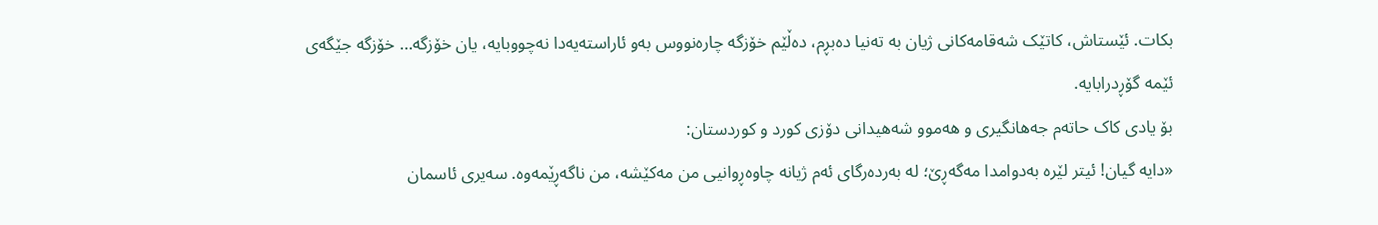بکات. ئێستاش، کاتێک شەقامەکانی ژیان بە تەنیا دەبڕم، دەڵێم خۆزگە چارەنووس بەو ئاراستەیەدا نەچووبایە، یان خۆزگە… خۆزگە جێگەی ئێمە گۆڕدرابایە.
بۆ یادی کاک حاتەم جەهانگیری و هەموو شەهیدانی دۆزی کورد و کوردستان:
«دایە گیان! ئیتر لێرە بەدوامدا مەگەڕێ؛ لە بەردەرگای ئەم ژیانە چاوەڕوانیی من مەکێشە، من ناگەڕێمەوە. سەیری ئاسمان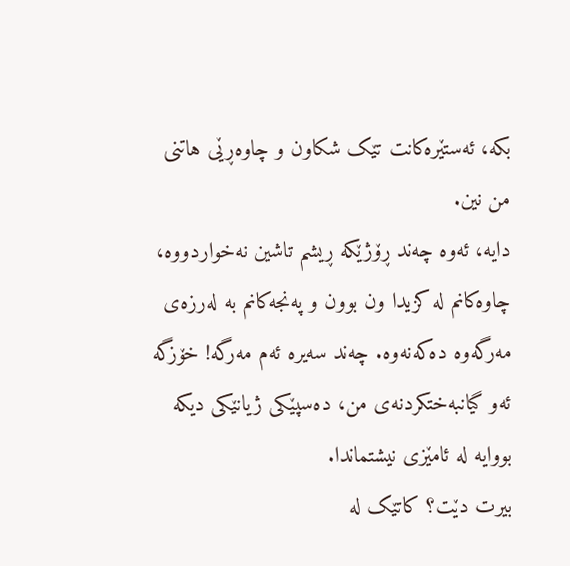بکە، ئەستێرەکانت تێک شکاون و چاوەڕێی هاتنی من نین.
دایە، ئەوە چەند ڕۆژێکە ڕیشم تاشین نەخواردووە، چاوەکانم لە کزیدا ون بوون و پەنجەکانم بە لەرزەی مەرگەوە دەکەنەوە. چەند سەیرە ئەم مەرگە! خۆزگە ئەو گیانبەختکردنەی من، دەسپێکی ژیانێکی دیکە بووایە لە ئامێزی نیشتماندا.
بیرت دێت؟ کاتێک لە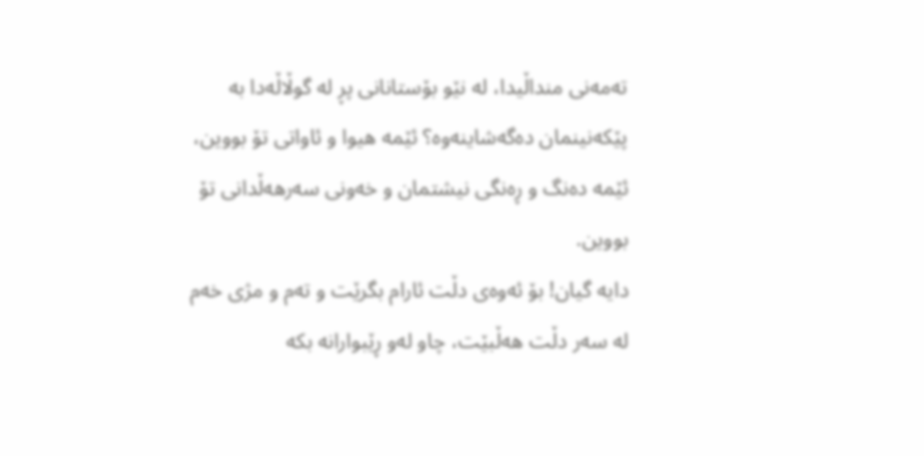تەمەنی منداڵیدا، لە نێو بۆستانانی پڕ لە گوڵاڵەدا بە پێکەنینمان دەگەشاینەوە؟ ئێمە هیوا و ئاواتی تۆ بووین، ئێمە دەنگ و ڕەنگی نیشتمان و خەونی سەرهەڵدانی تۆ بووین.
دایە گیان! بۆ ئەوەی دڵت ئارام بگرێت و تەم و مژی خەم لە سەر دڵت هەڵبێت، چاو لەو ڕێبوارانە بکە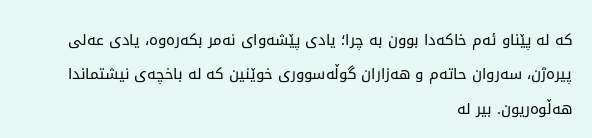کە لە پێناو ئەم خاکەدا بوون بە چرا؛ یادی پێشەوای نەمر بکەرەوە، یادی عەلی پیرەژن، سەروان حاتەم و هەزاران گوڵەسووری خوێنین کە لە باخچەی نیشتماندا هەڵوەریون. بیر لە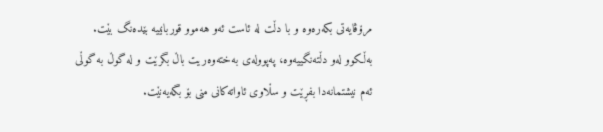مرۆڤایەتی بکەرەوە و با دڵت لە ئاست ئەو هەموو قوربانییە بێدەنگ بێت.
بەڵکوو لەو دڵتەنگییەوە، پەپوولەی بەختەوەریت باڵ بگرێت و لە گوڵ بە گوڵی ئەم نیشتمانەدا بفڕێت و سڵاوی ئاواتەکانی منی بۆ بگەیەنێت.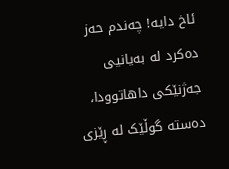ئاخ دایە! چەندم حەز دەکرد لە بەیانیی جەژنێکی داهاتوودا، دەستە گوڵێک لە ڕێزی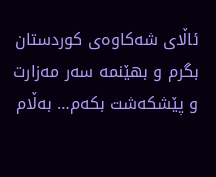ئاڵای شەکاوەی کوردستان بگرم و بهێنمە سەر مەزارت و پێشکەشت بکەم… بەڵام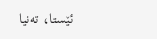ئێستا، تەنیا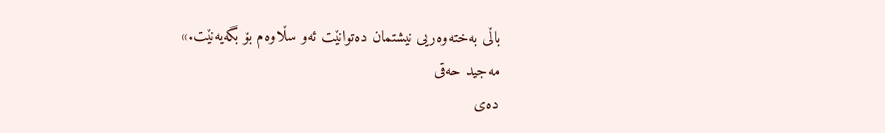باڵی بەختەوەریی نیشتمان دەتوانێت ئەو سڵاوەم بۆ بگەیەنێت.»
مەجید حەقی
دەی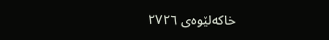خاکەلێوەی ٢٧٢٦